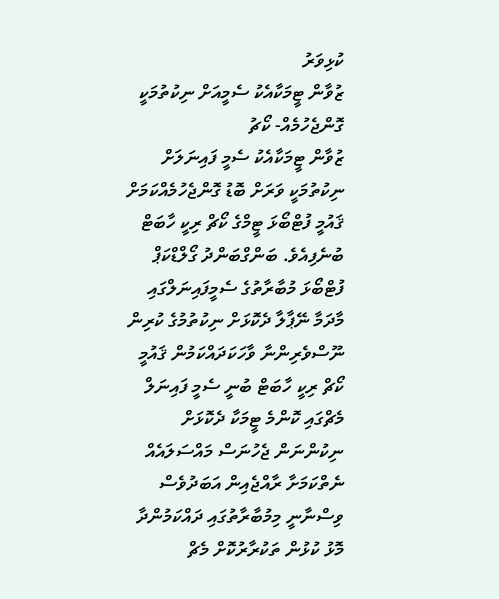ކުޅިވަރު
ޒުވާން ޓީމަކާއެކު ސެމީއަށް ނިކުތުމަކީ ގޮންޖެހުމެއް- ކޯޗު
ޒުވާން ޓީމަކާއެކު ސެމީ ފައިނަލަށް ނިކުތުމަކީ ވަރަށް ބޮޑު ގޮންޖެހުމެއްކަމަށް ޤައުމީ ފުޓްބޯޅަ ޓީމްގެ ކޯޗް ރިކީ ހާބަޓް ބުނެފިއެވެ. ބަންގްބަންދު ގޯލްޑްކަޕް ފުޓްބޯޅަ މުބާރާތުގެ ސެމީފައިނަލްގައި މާދަމާ ނޭޕާލާ ދެކޮޅަށް ނިކުތުމުގެ ކުރިން ނޫސްވެރިންނާ ވާހަކަދައްކަމުން ޤައުމީ ކޯޗް ރިކީ ހާބަޓް ބުނީ ސެމީ ފައިނަލް މެޗްގައި ކޮންމެ ޓީމަކާ ދެކޮޅަށް ނިކުންނަން ޖެހުނަސް މައްސަލައެއް ނެތްކަމަށާ ރާއްޖެއިން އަބަދުވެސް ވިސްނާނީ މިމުބާރާތުގައި ދައްކަމުންދާ މޮޅު ކުޅުން ތަކުރާރުކޮށް މެޗް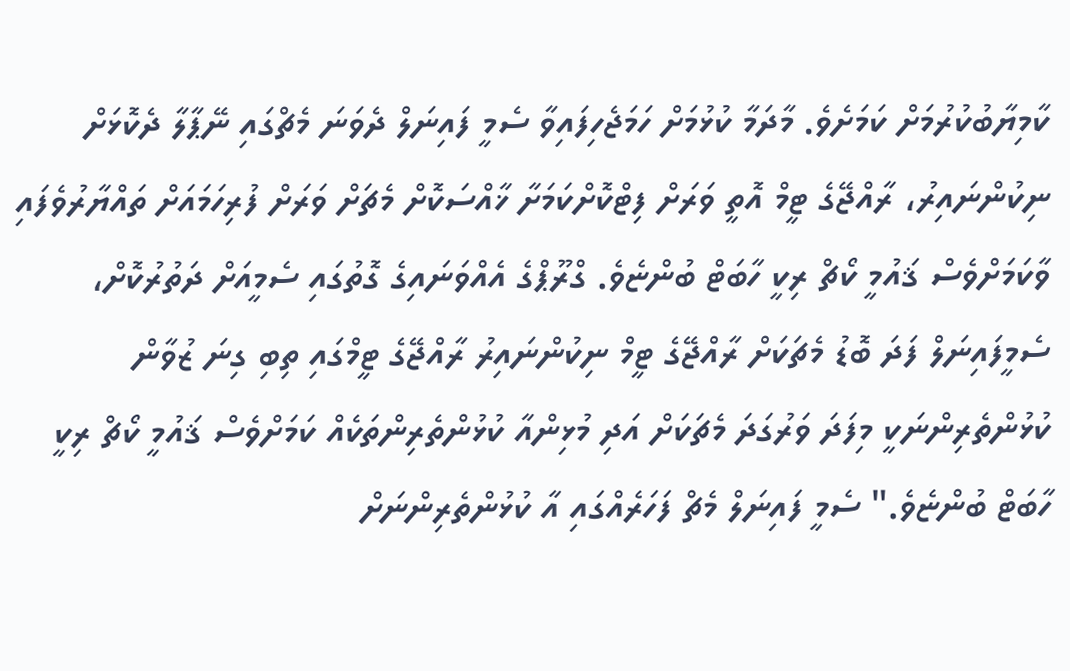ކާމިޔާބުކުރުމަށް ކަމަށެވެ. މާދަމާ ކުޅުމަށް ހަމަޖެހިފައިވާ ސެމީ ފައިނަލް ދެވަނަ މެޗްގައި ނޭޕާލާ ދެކޮޅަށް ނިކުންނައިރު، ރާއްޖޭގެ ޓީމް އޮތީ ވަރަށް ފިޓްކޮށްކަމަށާ ޚާއްސަކޮށް މެޗަށް ވަރަށް ފުރިހަމައަށް ތައްޔާރުވެފައި ވާކަމަށްވެސް ޤައުމީ ކޯޗް ރިކީ ހާބަޓް ބުންޏެވެ. ގްރޫޕްގެ އެއްވަނައިގެ ގޮތުގައި ސެމީއަށް ދަތުރުކޮށް، ސެމީފައިނަލް ފަދަ ބޮޑު މެޗަކަށް ރާއްޖޭގެ ޓީމް ނިކުންނައިރު ރާއްޖޭގެ ޓީމްގައި ތިބި ގިނަ ޒުވާން ކުޅުންތެރިންނަކީ މިފަދަ ވަރުގަދަ މެޗަކަށް އަދި މުޅިންއާ ކުޅުންތެރިންތަކެއް ކަމަށްވެސް ޤައުމީ ކޯޗް ރިކީ ހާބަޓް ބުންޏެވެ." ސެމީ ފައިނަލް މެޗް ފަހަރެއްގައި އާ ކުޅުންތެރިންނަށް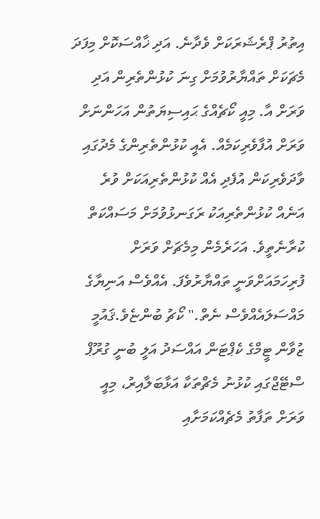އިތުރު ޕްރެޝަރަކަށް ވެދާނެ. އަދި ޚާއްސަކޮށް މިފަދަ މެޗަކަށް ތައްޔާރުވުމަށް ގިނަ ކުޅުންތެރިން އަދި ވަރަށް އާ. މިއީ ކޯޗެއްގެ ޙައިސިޔަތުން އަހަންނަށް ވަރަށް އުފާވެރިކަމެއް. އެއީ ކުޅުންތެރިންގެ މެދުގައި ވާދަވެރިކަން އުފެދި އެއް ކުޅުންތެރިއަކަށް ވުރެ އަނެއް ކުޅުންތެރިއަކު ރަގަނޅުވުމަށް މަސައްކަތް ކުރާނެތީވެ. އަހަރެމެން މިމެޗަށް ވަރަށް ފުރިހަމައަށްވަނީ ތައްޔާރުވެފަ. އެއްވެސް އަނިޔާގެ މައްސަލައެއްވެސް ނެތް." ކޯޗު ބުންޏެވެ.ޤައުމީ ޒުވާން ޓީމްގެ ކެޕްޓަން އައްސަދު އަލީ ބުނީ ގުރޫޕް ސްޓޭޖްގައި ކުޅުނު މެޗްތަކާ އަޅާބަލާއިރު، މިއީ ވަރަށް ތަފާތު މެޗެއްކަމަށާއި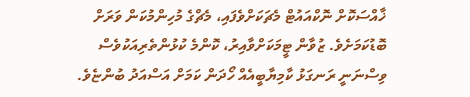ޚާއްސަކޮށް ނޮކްއައުޓް މެޗަކަށްވެފައި، މެޗްގެ މުހިންމުކަން ވަރަށް ބޮޑުކަމަށެވެ. ޒުވާން ޓީމަކަށްވާއިރު، ކޮންމެ ކުޅުންތެރިއަކުވެސް ވިސްނަނީ ރަނގަޅު ކާމިޔާބީއެއް ހޯދަން ކަމަށް އަސްއަދު ބުންޏެވެ.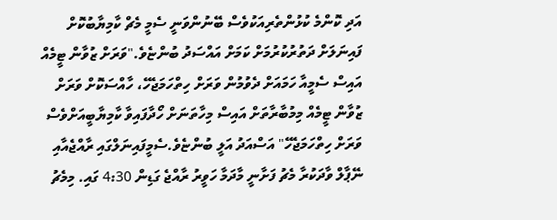އަދި ކޮންމެ ކުޅުންތެރިއަކުވެސް ބޭނުންވަނީ ސެމީ މެޗް ކާމިޔާބުކޮށް ފައިނަލަށް ދަތުރުކުރުމަށް ކަމަށް އައްސަދު ބުންޏެވެ."ވަރަށް ޒުވާން ޓީމެއް އައިސް ސެމީއާ ހަމައަށް ދެވުމުން ވަރަށް ހިތްހަމަޖެހޭ، ހާއްސަކޮށް ވަރަށް ޒުވާން ޓީމެއް މިމުބާރާތަށް އައިސް މިހާތަނަށް ހޯދާފައިވާ ކާމިޔާބީއަށްވެސް ވަރަށް ހިތްހަމަޖެހޭ" އަސްއަދު އަލީ ބުންޏެވެ.ސެމީފައިނަލްގައި ރާއްޖެއާއި ނޭޕާލް ވާދަކުރާ މެޗު ފަށާނީ މާދަމާ ހަވީރު ރާއްޖެ ގަޑިން 4:30 ގައި. މިމެޗު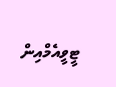ޓީވީއެމްއިން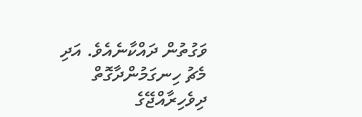ވަގުތުން ދައްކާނެއެވެ. އަދި މެޗު ހިނގަމުންދާގޮތް ދިވެހިރާއްޖޭގެ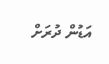އަޑުން ދުރަށް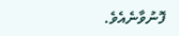ފޮނުވާނެއެވެ.